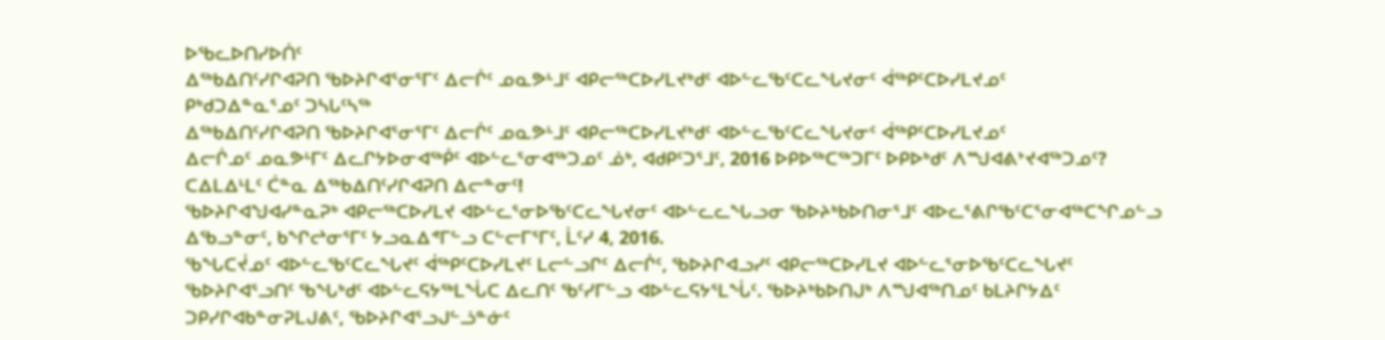ᐅᖃᓚᐅᑎᓯᐅᑏᑦ
ᐃᖅᑲᐃᑎᑦᓯᒋᐊᕈᑎ ᖃᐅᔨᒋᐊᕐᓂᕐᒥᑦ ᐃᓕᒌᑦ ᓄᓇᕗᒻᒧᑦ ᐊᑭᓕᖅᑕᐅᓯᒪᔪᒃᑯᑦ ᐊᐅᓪᓚᖃᑦᑕᓚᖓᔪᓂᑦ ᐋᖅᑭᑦᑕᐅᓯᒪᔪᓄᑦ
ᑭᒃᑯᑐᐃᓐᓇᕐᓄᑦ ᑐᓴᒐᑦᓴᖅ
ᐃᖅᑲᐃᑎᑦᓯᒋᐊᕈᑎ ᖃᐅᔨᒋᐊᕐᓂᕐᒥᑦ ᐃᓕᒌᑦ ᓄᓇᕗᒻᒧᑦ ᐊᑭᓕᖅᑕᐅᓯᒪᔪᒃᑯᑦ ᐊᐅᓪᓚᖃᑦᑕᓚᖓᔪᓂᑦ ᐋᖅᑭᑦᑕᐅᓯᒪᔪᓄᑦ
ᐃᓕᒌᓄᑦ ᓄᓇᕗᒻᒥᑦ ᐃᓚᒋᔭᐅᓂᐊᖅᑮᑦ ᐊᐅᓪᓚᕐᓂᐊᖅᑐᓄᑦ ᓅᒃ, ᐊᑯᑭᑦᑐᕐᒧᑦ, 2016 ᐅᑭᐅᖅᑕᖅᑐᒥᑦ ᐅᑭᐅᒃᑯᑦ ᐱᙳᐊᕕᔾᔪᐊᖅᑐᓄᑦ? ᑕᐃᒪᐃᒻᒪᑦ ᑖᓐᓇ ᐃᖅᑲᐃᑎᑦᓯᒋᐊᕈᑎ ᐃᓕᓐᓂᑦ!
ᖃᐅᔨᒋᐊᖑᐊᓯᓐᓇᕈᒃ ᐊᑭᓕᖅᑕᐅᓯᒪᔪ ᐊᐅᓪᓚᕐᓂᐅᖃᑦᑕᓚᖓᔪᓂᑦ ᐊᐅᓪᓚᓚᖓᓗᓂ ᖃᐅᔨᒃᑲᐅᑎᓂᕐᒧᑦ ᐊᐅᓚᕐᕕᒋᖃᑦᑕᕐᓂᐊᖅᑕᖏᓄᓪᓗ ᐃᖃᓗᓐᓂᑦ, ᑲᖏᖠᓂᕐᒥᑦ ᔭᓗᓇᐃᕝᒥᓪᓗ ᑕᓪᓕᒥᕐᒥᑦ, ᒫᑦᓯ 4, 2016.
ᖃᖓᑕᔫᓄᑦ ᐊᐅᓪᓚᖃᑦᑕᓚᖓᔪᑦ ᐋᖅᑭᑦᑕᐅᓯᒪᔪᑦ ᒪᓕᓪᓗᒋᑦ ᐃᓕᒌᑦ, ᖃᐅᔨᒋᐊᓗᓯᑦ ᐊᑭᓕᖅᑕᐅᓯᒪᔪ ᐊᐅᓪᓚᕐᓂᐅᖃᑦᑕᓚᖓᔪᑦ ᖃᐅᔨᒋᐊᕐᓗᑎᑦ ᖃᖓᒃᑯᑦ ᐊᐅᓪᓚᕋᔭᖅᒪᖔᑕ ᐃᓚᑎᑦ ᖃᑦᓯᒥᓪᓗ ᐊᐅᓪᓚᕋᔭᕐᒪᖔᑦ. ᖃᐅᔨᒃᑲᐅᑎᒍᒃ ᐱᙳᐊᖅᑎᓄᑦ ᑲᒪᔨᒋᔭᐃᑦ ᑐᑭᓯᒋᐊᑲᓐᓂᕈᒪᒍᕕᑦ, ᖃᐅᔨᒋᐊᕐᓗᒍᓪᓘᓐᓃᑦ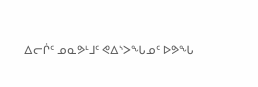ᐃᓕᒌᑦ ᓄᓇᕗᒻᒧᑦ ᕙᐃᔅᐳᖓᓄᑦ ᐅᕗᖓ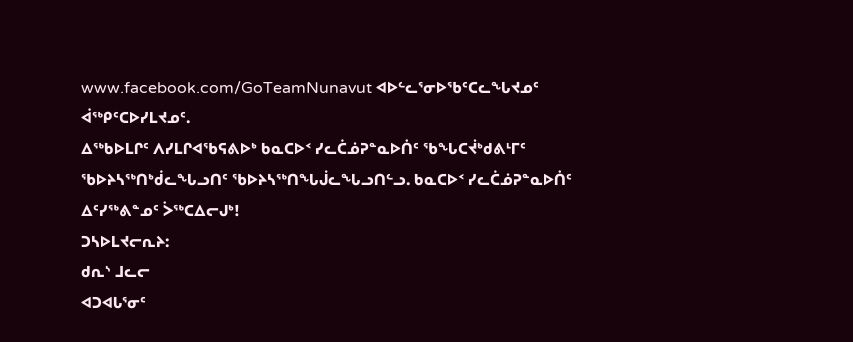www.facebook.com/GoTeamNunavut ᐊᐅᓪᓚᕐᓂᐅᖃᑦᑕᓚᖓᔪᓄᑦ ᐋᖅᑭᑦᑕᐅᓯᒪᔪᓄᑦ.
ᐃᖅᑲᐅᒪᒋᑦ ᐱᓯᒪᒋᐊᖃᕋᕕᐅᒃ ᑲᓇᑕᐅᑉ ᓯᓚᑖᓅᕈᓐᓇᐅᑏᑦ ᖃᖓᑕᔫᒃᑯᕕᒻᒥᑦ ᖃᐅᔨᓴᖅᑎᒃᑰᓚᖓᓗᑎᑦ ᖃᐅᔨᓴᖅᑎᖓᒎᓚᖓᓗᑎᓪᓗ. ᑲᓇᑕᐅᑉ ᓯᓚᑖᓅᕈᓐᓇᐅᑏᑦ ᐃᑦᓯᖅᕕᓐᓄᑦ ᐴᖅᑕᐃᓕᒍᒃ!
ᑐᓴᐅᒪᔪᓕᕆᔨ:
ᑯᕆᔅ ᒧᓚᓕ
ᐊᑐᐊᒐᕐᓂᑦ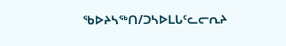ᖃᐅᔨᓴᖅᑎ/ᑐᓴᐅᒪᒐᑦᓚᓕᕆᔨ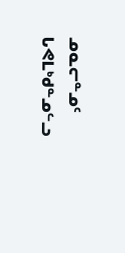ᓄᓇᓕᓐᓄᑦ ᒐᕙᒪᒃᑯᓐᓄᓪᓗ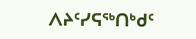ᐱᔨᑦᓯᕋᖅᑎᒃᑯᑦ